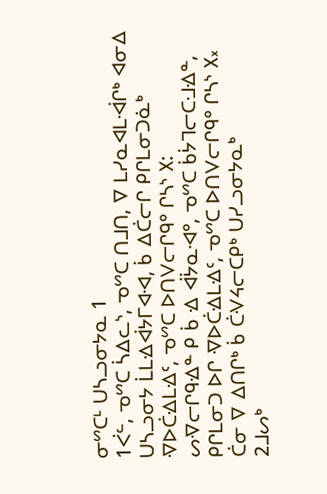ᓂᔥᑕᒻ ᑌᓴᓗᓂᔭᓇ 1
1ᐹᓪ, ᓀᔥᑕ ᓵᐃᓚᔅ, ᓀᔥᑕ ᑎᒧᑎ, ᐁ ᒪᓯᓇᐊᒪᐙᒋᒃ ᐊᓂᐃ ᑌᓴᓗᓂᔭ ᒫᒪᐎᐋᔭᒥᐊᐗ, ᑳ ᐃᑖᓕᒋ ᑭᒋᒪᓂᑐᓈᒃ ᐌᐅᑖᐎᒪᐎᑦ, ᓀᔥᑕ ᐅᑎᐯᓕᒋᑫᐤ ᒋᓴᔅ ᙭:
ᔕᐌᓕᒋᑫᐎᓐ ᑭ ᑳ ᐎ ᐋᔮᓇᐗᐤ, ᓀᔥᑕ ᑳᔮᒣᓕᑕᒲᐎᓐ, ᑭᒋᒪᓂᑐ ᐅᒋ ᐌᐅᑖᐎᒪᐎᑦ, ᓀᔥᑕ ᐅᑎᐯᓕᒋᑫᐤ ᒋᓴᔅ ᙭᙮
ᑖᓂ ᐁ ᐃᑎᒋᒃ ᑳ ᑖᐺᔦᓕᑕᑭᒃ ᑌᓯᓗᓂᔭᓇᒃ
2ᒧᔕᒃ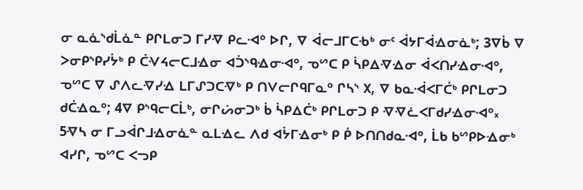ᓂ ᓇᓈᔅᑯᒫᓈᓐ ᑭᒋᒪᓂᑐ ᒥᓯᐌ ᑭᓚᐗᐤ ᐅᒋ, ᐁ ᐋᓕᒧᒥᑕᑾᒃ ᓂᑦ ᐋᔭᒥᐋᐎᓂᓈᒃ; 3ᐁᑳ ᐁ ᐳᓂᑭᔅᑭᓯᔮᒃ ᑭ ᑖᐺᔦᓕᑕᒧᐎᓂ ᐊᑑᔅᑫᐎᓂᐗᐤ, ᓀᔥᑕ ᑭ ᓵᑭᐃᐌᐎᓂ ᐋᐸᑎᓯᐎᓂᐗᐤ, ᓀᔥᑕ ᐁ ᔑᐱᓚᐌᓯᐎ ᒪᒥᔑᑐᑕᐌᒃ ᑭ ᑎᐯᓕᒋᑫᒥᓇᐤ ᒋᓴᔅ ᙭, ᐁ ᑲᓇᐙᐸᒥᑖᒃ ᑭᒋᒪᓂᑐ ᑯᑖᐎᓇᐤ; 4ᐁ ᑭᔅᑫᓕᑕᒫᒃ, ᓂᒋᔖᓂᑐᒃ ᑳ ᓵᑭᐃᑖᒃ ᑭᒋᒪᓂᑐ ᑭ ᐌᐌᓛᐸᒥᑯᓯᐎᓂᐗᐤ᙮ 5ᐌᓴ ᓂ ᒥᓗᐋᒋᒧᐎᓂᓈᓐ ᓇᒪᐎᓚ ᐱᑯ ᐊᔮᒥᐎᓂᒃ ᑭ ᑮ ᐅᑎᑎᑯᓇᐗᐤ, ᒫᑲ ᑲᔥᑭᐅᐎᓂᒃ ᐊᓯᒋ, ᓀᔥᑕ ᐸᓓᑭ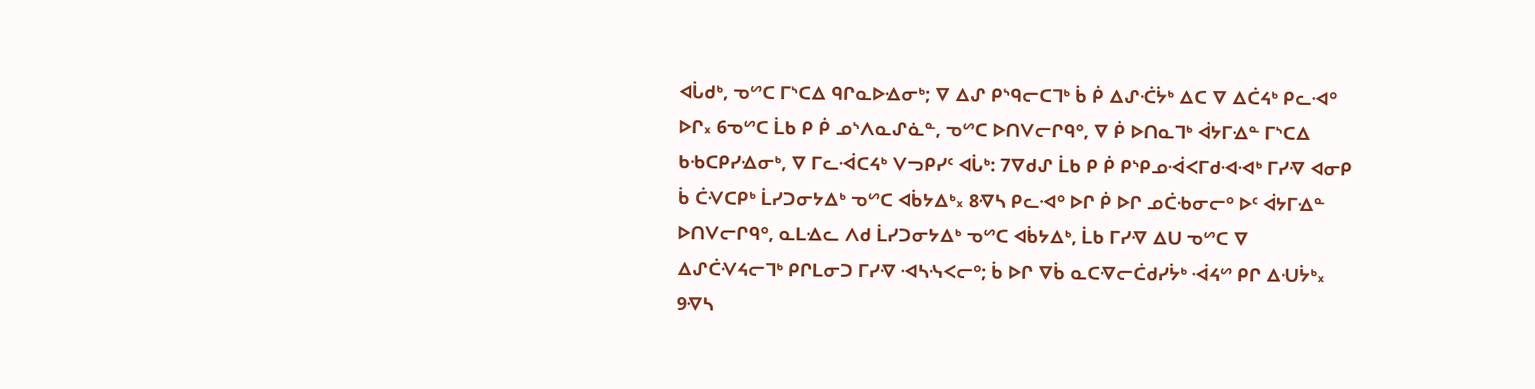ᐊᒑᑯᒃ, ᓀᔥᑕ ᒥᔅᑕᐃ ᑫᒋᓇᐅᐎᓂᒃ; ᐁ ᐃᔑ ᑭᔅᑫᓕᑕᒣᒃ ᑳ ᑮ ᐃᔑᑣᔮᒃ ᐃᑕ ᐁ ᐃᑖᔦᒃ ᑭᓚᐗᐤ ᐅᒋ᙮ 6ᓀᔥᑕ ᒫᑲ ᑭ ᑮ ᓄᔅᐱᓇᔑᓈᓐ, ᓀᔥᑕ ᐅᑎᐯᓕᒋᑫᐤ, ᐁ ᑮ ᐅᑎᓇᒣᒃ ᐋᔭᒥᐎᓐ ᒥᔅᑕᐃ ᑲᑾᑕᑭᓯᐎᓂᒃ, ᐁ ᒥᓚᐙᑕᔦᒃ ᐯᓓᑭᓯᑦ ᐊᒑᒃ: 7ᐁᑯᔑ ᒫᑲ ᑭ ᑮ ᑭᔅᑭᓄᐙᐸᒥᑯᐗᐗᒃ ᒥᓯᐌ ᐊᓂᑭ ᑳ ᑖᐺᑕᑭᒃ ᒫᓯᑐᓂᔭᐃᒃ ᓀᔥᑕ ᐊᑳᔭᐃᒃ᙮ 8ᐌᓴ ᑭᓚᐗᐤ ᐅᒋ ᑮ ᐅᒋ ᓄᑖᑾᓂᓕᐤ ᐅᑦ ᐋᔭᒥᐎᓐ ᐅᑎᐯᓕᒋᑫᐤ, ᓇᒪᐎᓚ ᐱᑯ ᒫᓯᑐᓂᔭᐃᒃ ᓀᔥᑕ ᐊᑳᔭᐃᒃ, ᒫᑲ ᒥᓯᐌ ᐃᑌ ᓀᔥᑕ ᐁ ᐃᔑᑖᐺᔦᓕᒣᒃ ᑭᒋᒪᓂᑐ ᒥᓯᐌ ᐗᓴᓶᐸᓕᐤ; ᑳ ᐅᒋ ᐁᑳ ᓇᑕᐌᓕᑖᑯᓯᔮᒃ ᐙᔦᔥ ᑭᒋ ᐃᑗᔮᒃ᙮ 9ᐌᓴ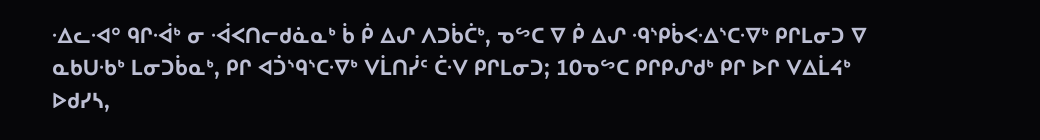ᐎᓚᐗᐤ ᑫᒋᐙᒃ ᓂ ᐙᐸᑎᓕᑯᓈᓇᒃ ᑳ ᑮ ᐃᔑ ᐱᑐᑳᑖᒃ, ᓀᔥᑕ ᐁ ᑮ ᐃᔑ ᑴᔅᑭᑳᐸᐎᔅᑕᐌᒃ ᑭᒋᒪᓂᑐ ᐁ ᓇᑲᑌᑾᒃ ᒪᓂᑐᑳᓇᒃ, ᑭᒋ ᐊᑑᔅᑫᔅᑕᐌᒃ ᐯᒫᑎᓰᑦ ᑖᐺ ᑭᒋᒪᓂᑐ; 10ᓀᔥᑕ ᑭᒋᑭᔑᑯᒃ ᑭᒋ ᐅᒋ ᐯᐃᒫᔦᒃ ᐅᑯᓯᓴ,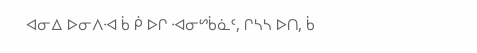ᐊᓂᐃ ᐅᓂᐱᐗ ᑳ ᑮ ᐅᒋ ᐗᓂᔥᑳᓈᑦ, ᒋᓴᓴ ᐅᑎ, ᑳ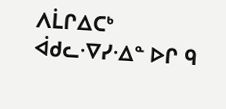ᐱᒫᒋᐃᑕᒃ ᐋᑯᓚᐌᓯᐎᓐ ᐅᒋ ᑫ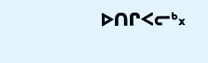ᐅᑎᒋᐸᓕᒃ᙮